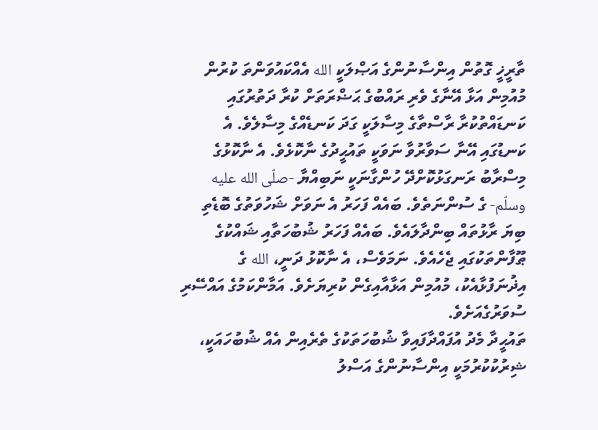ތާރީޚީ ގޮތުން އިންސާނުންގެ އަޞްލަކީ الله އެއްކައުވަންތަ ކުރުން
މުއުމިން އަޅާ އޭނާގެ ވެރި ރައްބުގެ ޙަޟްރަތަށް ކުރާ ދަތުރުގައި ކަނޑައްތުކުރާ ރާސްތާގެ މިސާލަކީ ގަދަ ކަނޑެއްގެ މިސާލެވެ. އެ ކަނޑުގައި އޭނާ ސަވާރުވާ ނަވަކީ ތައުޙީދުގެ ނާކޮޅެވެ. އެ ނާކޮޅުގެ މިސްރާބު ރަނގަޅުކޮށްދޭ ހުންގާނަކީ ނަބިއްޔާ -صلّى الله عليه وسلّم- ގެ ސުންނަތެވެ. ބައެއް ފަހަރު އެ ނަވަށް ޝަހުވަތުގެ ބޮޑެތި ބިޔަ ރާޅުތައް ބިންދާލައެވެ. ބައެއް ފަހަރު ޝުބުހަތާއި ޝައްކުގެ ޠޫފާންތަކުގައި ޖެހެއެވެ. ނަމަވެސް، އެ ނާކޮޅު ދަނީ، الله ގެ އިޛުނަފުޅާއެކު، މުއުމިން އަޅާއާއިގެން ކުރިޔަށެވެ. އަމާންކަމުގެ އައްސޭރި ސުވަރުގެއަށެވެ.
ތައުޙީދާ މެދު އުފައްދާފައިވާ ޝުބުހަތަކުގެ ތެރެއިން އެއް ޝުބުހައަކީ، ޝިރުކުކުރުމަކީ އިންސާނުންގެ އަސްލު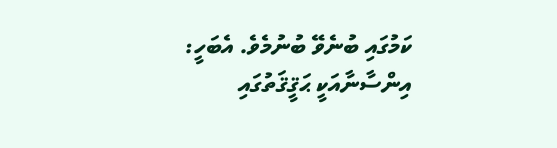ކަމުގައި ބުނެވޭ ބުނުމެވެ. އެބަހީ: އިންސާނާއަކީ ޙަޤީޤަތުގައި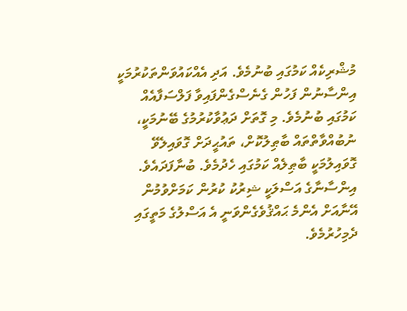މުޝްރިކެއް ކަމުގައި ބުނުމެވެ. އަދި އެއްކައުވަންތަކުރުމަކީ އިންސާނުން ފަހުން ގެނެސްގެންފައިވާ ފަލްސަފާއެއް ކަމުގައި ބުނުމެވެ. މި ގޮތަށް ދަޢުވާކުރުމުގެ ބޭނުމަކީ، ނުބުއްވާތްތައް ބާޠިލުކޮށް، ތައުޙީދަށް ގޮވައިލެވޭ ގޮވައިލުމަކީ ބާޠިލެއް ކަމުގައި ހެދުމެވެ. ބުނާފަދައެވެ. އިންސާނާގެ އަސްލަކީ ޝިރުކު ކުރުން ކަމަށްވުމުން އޭނާއަށް އެންމެ ޙައްޤުވެގެންވަނީ އެ އަސްލުގެ މަތީގައި ދެމިހުރުމެވެ.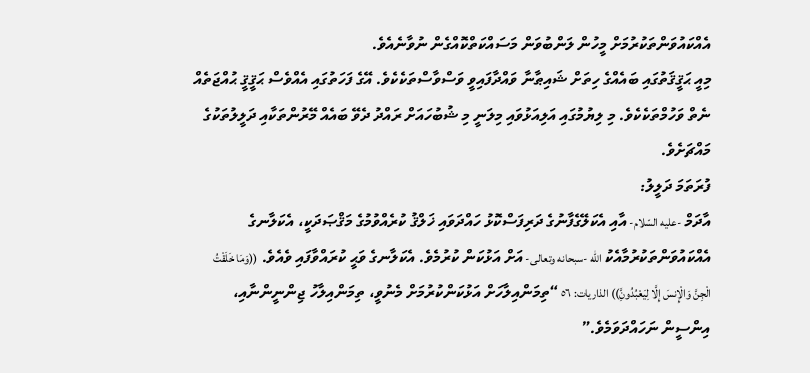އެއްކައުވަންތަކުރުމަށް މީހުން ލަންބުވަން މަސައްކަތްކޮއްގެން ނުވާނެއެވެ.
މިއީ ޙަޤީޤަތުގައި ބައެއްގެ ހިތަށް ޝައިޠާނާ ވައްދާފައިވީ ވަސްވާސްތަކެކެވެ. އޭގެ ފަހަތުގައި އެއްވެސް ޙަޤީޤީ ޙުއްޖަތެއް ނެތް ވަހުމްތަކެކެވެ. މި ލިޔުމުގައި އަލިއަޅުވައި މިލަނީ މި ޝުބުހައަށް ރައްދު ދެވޭ ބައެއް މޭރުންތަކާއި ދަލީލުތަކުގެ މައްޗަށެވެ.
ފުރަތަމަ ދަލީލު:
އާދަމް -عليه السّلام- އާއި އެކަލޭގެފާނުގެ ދަރިފަސްކޮޅު ހައްދަވައި ޚަލްޤު ކުރެއްވުމުގެ މަޤްޞަދަކީ، އެކަލާނގެ އެއްކައުވަންތަކުރުމާއެކު الله -سبحانه وتعالى- އަށް އަޅުކަން ކުރުމެވެ. އެކަލާނގެ ވަޙީ ކުރައްވާފައި ވެއެވެ. ((وَمَا خَلَقْتُ الْجِنَّ وَالْإِنسَ إِلَّا لِيَعْبُدُونَِّ)) الذاريات: ٥٦ “ތިމަންއިލާހަށް އަޅުކަންކުރުމަށް މެނުވީ، ތިމަންއިލާހު ޖިންނީންނާއި، އިންސީން ނަހައްދަވަމެވެ.”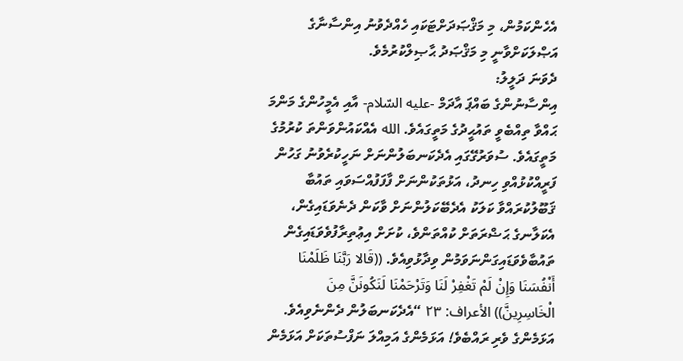އެހެންކަމުން، މި މަޤްޞަދަށްޓަކައި ހެއްދެވުނު އިންސާނާގެ އަޞްލަކަށްވާނީ މި މަޤްޞަދު ޙާޞިލްކުރުމެވެ.
ދެވަނަ ދަލީލު:
އިންސާނުންގެ ބައްޕަ އާދަމް -عليه السّلام- އާއި އެމީހުންގެ މަންމަ ޙައްވާ ތިއްބެވީ ތައުޙީދުގެ މަތީގައެވެ. الله އެއްކައުންވަންތަ ކުރުމުގެ މަތީގައެވެ. ސުވަރުގޭގައި އެދެކަނބަލުންނަށް ނަހީކުރެވުނު ގަހުން ފަރީއްކުޅުއްވި ހިނދު، އަޅުތަކުންނަށް ފާފަފުއްސަވައި ތައުބާ ޤަބޫލުކުރައްވާ ކަލަކު އެދެބޭކަލުންނަށް ވާކަން ދެނެވަޑައިގެން، އެކަލާނގެ ޙަޟްރަތަށް ކުއްތަންވެ، ކުށަށް އިޢުތިރާފުވެވަޑައިގެން ތައުބާވެވަޑައިގަންނަވަމުން ވިދާޅުވިއެވެ. ((قَالا رَبَّنَا ظَلَمْنَا أَنْفُسَنَا وَإِنْ لَمْ تَغْفِرْ لَنَا وَتَرْحَمْنَا لَنَكُونَنَّ مِنَ الْخَاسِرِينَّ)) الأعراف: ٢٣ “އެދެކަނބަލުން ދެންނެވިއެވެ. އަޅަމެންގެ ވެރި ރައްބެވެ! އަޅަމެންގެ އަމިއްލަ ނަފްސުތަކަށް އަޅަމެން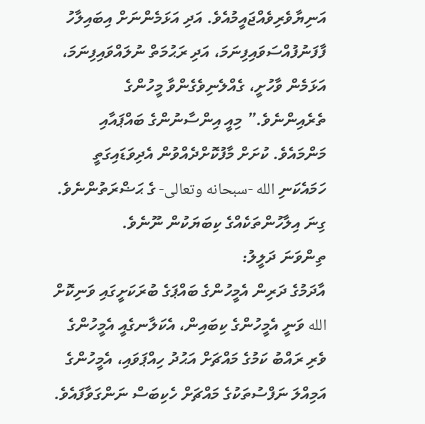އަނިޔާވެރިވެއްޖައީމުއެވެ. އަދި އަޅަމެންނަށް އިބައިލާހު ފާފަނުފުއްސަވައިފިނަމަ، އަދި ރަޙުމަތް ނުލައްވައިފިނަމަ، އަޅަމެން ވާހުށީ، ގެއްލެނިވެގެންވާ މީހުންގެ ތެރެއިންނެވެ.” މިއީ އިންސާނުންގެ ބައްޕައާއި މަންމައެވެ. ކުށަށް މާފުކޮށްދެއްވުން އެދިވަޑައިގަތީ ހަމައެކަނި الله -سبحانه وتعالى- ގެ ޙަޟްރަތުންނެވެ. ގިނަ އިލާހުންތަކެއްގެ ކިބަޔަކުން ނޫނެވެ.
ތިންވަނަ ދަލީލު:
އާދަމުގެ ދަރިން އެމީހުންގެ ބައްޕަގެ ބުރަކަށީގައި ވަނިކޮށް الله ވަނީ އެމީހުންގެ ކިބައިން، އެކަލާނގެއީ އެމީހުންގެ ވެރި ރައްބު ކަމުގެ މައްޗަށް އަޙުދު ހިއްޕަވައި، އެމީހުންގެ އަމިއްލަ ނަފްސުތަކުގެ މައްޗަށް ހެކިބަސް ނަންގަވާފައެވެ.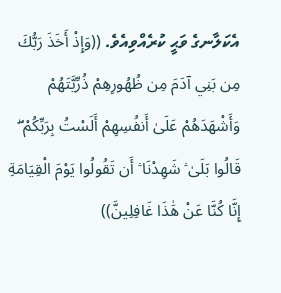އެކަލާނގެ ވަޙީ ކުރެއްވިއެވެ. ((وَإِذْ أَخَذَ رَبُّكَ مِن بَنِي آدَمَ مِن ظُهُورِهِمْ ذُرِّيَّتَهُمْ وَأَشْهَدَهُمْ عَلَىٰ أَنفُسِهِمْ أَلَسْتُ بِرَبِّكُمْ ۖ قَالُوا بَلَىٰ ۛ شَهِدْنَا ۛ أَن تَقُولُوا يَوْمَ الْقِيَامَةِ إِنَّا كُنَّا عَنْ هَٰذَا غَافِلِينَّ))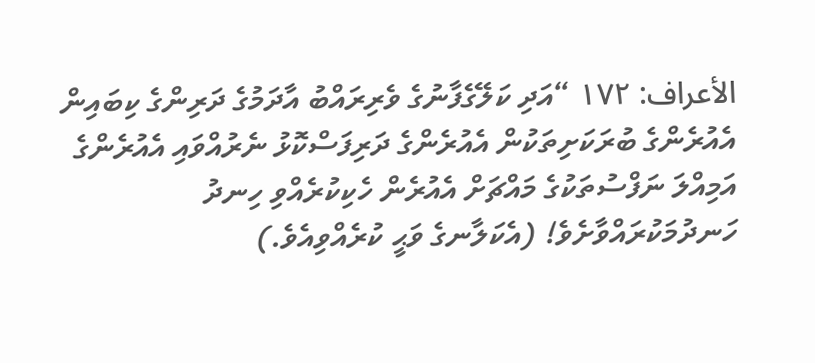الأعراف: ١٧٢ “އަދި ކަލޭގެފާނުގެ ވެރިރައްބު އާދަމުގެ ދަރިންގެ ކިބައިން އެއުރެންގެ ބުރަކަށިތަކުން އެއުރެންގެ ދަރިފަސްކޮޅު ނެރުއްވައި އެއުރެންގެ އަމިއްލަ ނަފްސުތަކުގެ މައްޗަށް އެއުރެން ހެކިކުރެއްވި ހިނދު ހަނދުމަކުރައްވާށެވެ! (އެކަލާނގެ ވަޙީ ކުރެއްވިއެވެ.)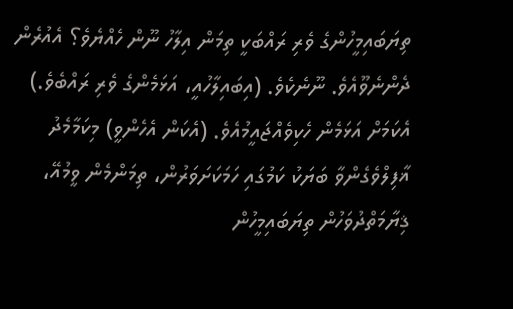ތިޔަބައިމީހުންގެ ވެރި ރައްބަކީ ތިމަން އިލާހު ނޫން ހެއްޔެވެ؟ އެއުރެން ދެންނެވޫއެވެ. ނޫނެކެވެ. (އިބައިލާހުއީ، އަޅަމެންގެ ވެރި ރައްބެވެ.) އެކަމަށް އަޅަމެން ހެކިވެއްޖައީމުއެވެ. (އެކަން އެހެންވީ) މިކަމާމެދު ޣާފިލްވެގެންވާ ބަޔަކު ކަމުގައި ހަމަކަށަވަރުން، ތިމަންމެން ވީމުއޭ، ޤިޔާމަތްދުވަހުން ތިޔަބައިމީހުން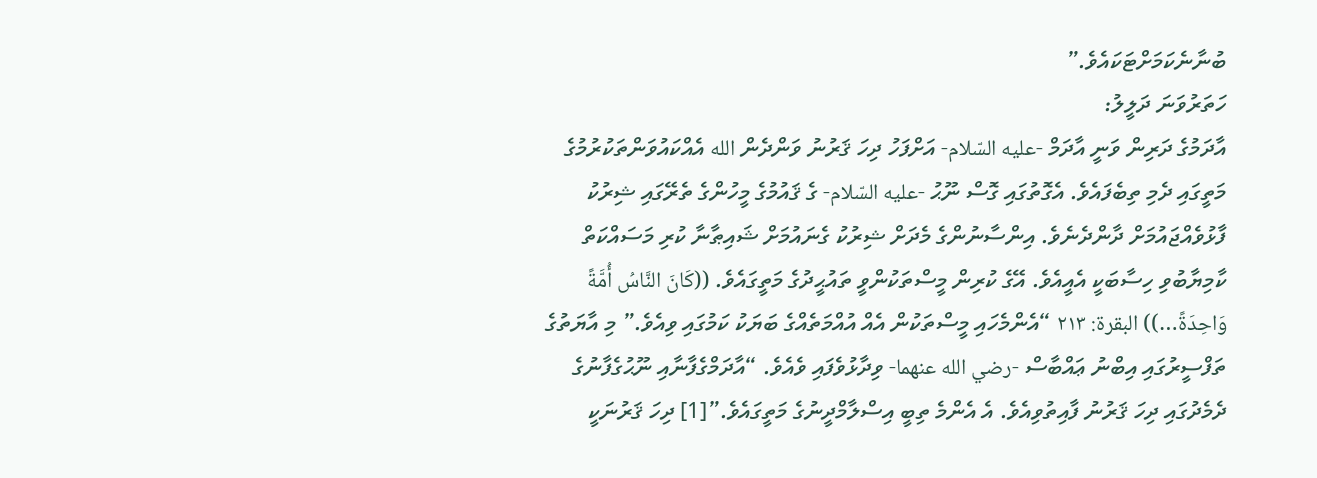ބުނާނެކަމަށްޓަކައެވެ.”
ހަތަރުވަނަ ދަލީލު:
އާދަމުގެ ދަރިން ވަނީ އާދަމް -عليه السّلام- އަށްފަހު ދިހަ ޤަރުނު ވަންދެން الله އެއްކައުވަންތަކުރުމުގެ މަތީގައި ދެމި ތިބެފައެވެ. އެގޮތުގައި ގޮސް ނޫޙު -عليه السّلام- ގެ ޤައުމުގެ މީހުންގެ ތެރޭގައި ޝިރުކު ފާޅުވެއްޖައުމަށް ދާންދެނެވެ. އިންސާނުންގެ މެދަށް ޝިރުކު ގެނައުމަށް ޝައިޠާނާ ކުރި މަސައްކަތް ކާމިޔާބުވި ހިސާބަކީ އެއީއެވެ. އޭގެ ކުރިން މީސްތަކުންވީ ތައުޙީދުގެ މަތީގައެވެ. ((كَانَ النَّاسُ أُمَّةً وَاحِدَةً…)) البقرة: ٢١٣ “އެންމެހައި މީސްތަކުން އެއް އުއްމަތެއްގެ ބަޔަކު ކަމުގައި ވިއެވެ.” މި އާޔަތުގެ ތަފްސީރުގައި އިބްނު ޢައްބާސް -رضي الله عنهما- ވިދާޅުވެފައި ވެއެވެ. “އާދަމްގެފާނާއި ނޫޙުގެފާނުގެ ދެމެދުގައި ދިހަ ޤަރުނު ފާއިތުވިއެވެ. އެ އެންމެ ތިބީ އިސްލާމްދީނުގެ މަތީގައެވެ.”[1] ދިހަ ޤަރުނަކީ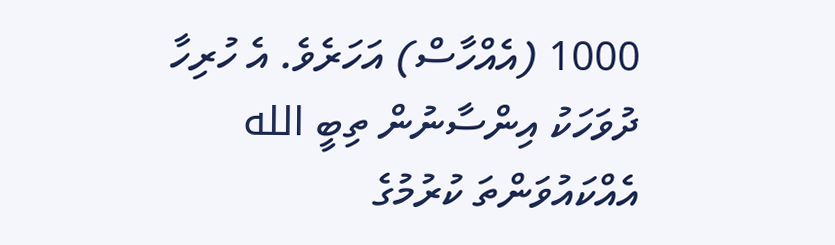1000 (އެއްހާސް) އަހަރެވެ. އެ ހުރިހާ ދުވަހަކު އިންސާނުން ތިބީ الله އެއްކައުވަންތަ ކުރުމުގެ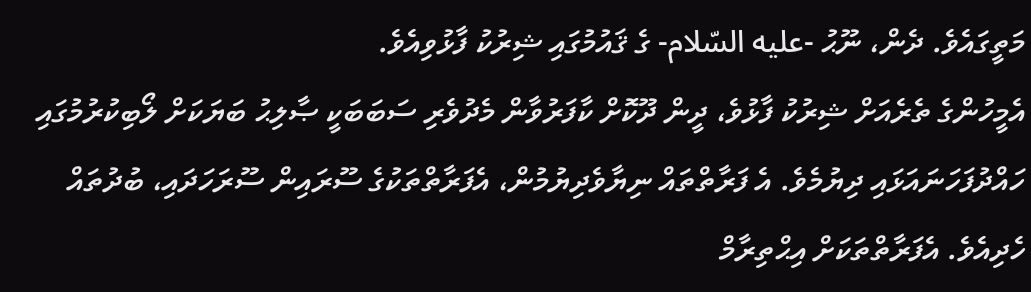މަތީގައެވެ. ދެން، ނޫޙު -عليه السّلام- ގެ ޤައުމުގައި ޝިރުކު ފާޅުވިއެވެ.
އެމީހުންގެ ތެރެއަށް ޝިރުކު ފާޅުވެ، ދީން ދޫކޮށް ކާފަރުވާން މެދުވެރި ސަބަބަކީ ޞާލިޙު ބަޔަކަށް ލޯބިކުރުމުގައި ހައްދުފަހަނައަޅައި ދިޔުމެވެ. އެ ފަރާތްތައް ނިޔާވެދިޔުމުން، އެފަރާތްތަކުގެ ސޫރައިން ސޫރަހަދައި، ބުދުތައް ހެދިއެވެ. އެފަރާތްތަކަށް އިޙްތިރާމް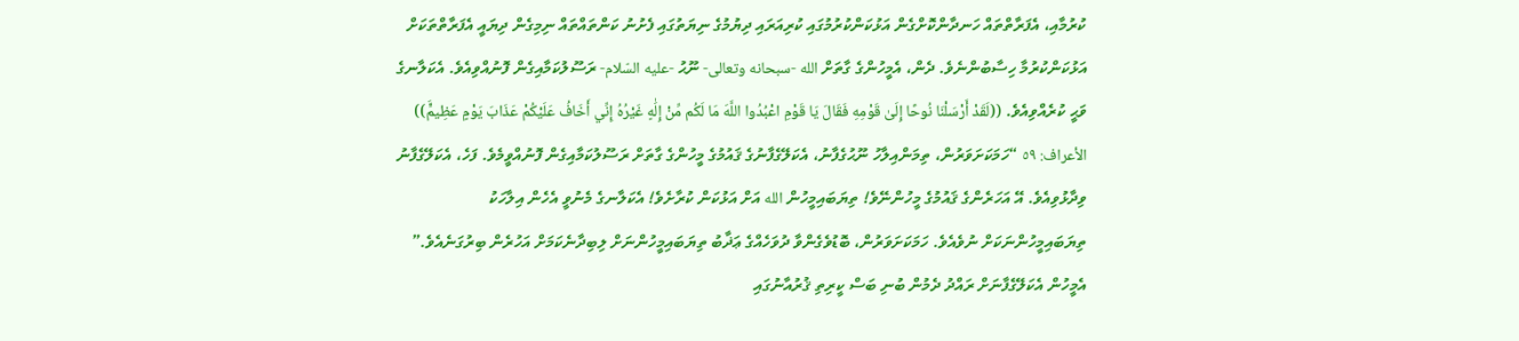ކުރުމާއި، އެފަރާތްތައް ހަނދާންކޮށްގެން އަޅުކަންކުރުމުގައި ކުރިއަރައި ދިޔުމުގެ ނިޔަތުގައި ފެށުނު ކަންތައްތައް ނިމިގެން ދިޔައީ އެފަރާތްތަކަށް އަޅުކަންކުރުމާ ހިސާބުންނެވެ. ދެން، އެމީހުންގެ ގާތަށް الله -سبحانه وتعالى- ނޫޙު -عليه السّلام- ރަސޫލުކަމާއިގެން ފޮނުއްވިއެވެ. އެކަލާނގެ ވަޙީ ކުރެއްވިއެވެ. ((لَقَدْ أَرْسَلْنَا نُوحًا إِلَىٰ قَوْمِهِ فَقَالَ يَا قَوْمِ اعْبُدُوا اللَّهَ مَا لَكُم مِّنْ إِلَٰهٍ غَيْرُهُ إِنِّي أَخَافُ عَلَيْكُمْ عَذَابَ يَوْمٍ عَظِيمٍَّ)) الأعراف: ٥٩ “ހަމަކަށަވަރުން، ތިމަންއިލާހު ނޫޙުގެފާނު، އެކަލޭގެފާނުގެ ޤައުމުގެ މީހުންގެ ގާތަށް ރަސޫލުކަމާއިގެން ފޮނުއްވީމެވެ. ފަހެ، އެކަލޭގެފާނު ވިދާޅުވިއެވެ. އޭ އަހަރެންގެ ޤައުމުގެ މީހުންނޭވެ! ތިޔަބައިމީހުން الله އަށް އަޅުކަން ކުރާށެވެ! އެކަލާނގެ މެނުވީ އެހެން އިލާހަކު ތިޔަބައިމީހުންނަކަށް ނުވެއެވެ. ހަމަކަށަވަރުން، ބޮޑުވެގެންވާ ދުވަހެއްގެ ޢަޛާބު ތިޔަބައިމީހުންނަށް ލިބިދާނެކަމަށް އަހުރެން ބިރުގަނެއެވެ.” އެމީހުން އެކަލޭގެފާނަށް ރައްދު ދެމުން ބުނި ބަސް ކީރިތި ޤުރުއާނުގައި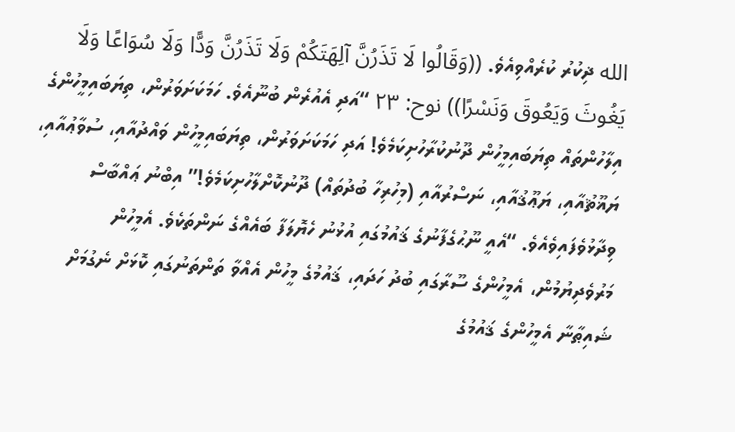الله ޛިކުރު ކުރެއްވިއެވެ. ((وَقَالُوا لَا تَذَرُنَّ آلِهَتَكُمْ وَلَا تَذَرُنَّ وَدًّا وَلَا سُوَاعًا وَلَا يَغُوثَ وَيَعُوقَ وَنَسْرًا)) نوح: ٢٣ “އަދި އެއުރެން ބުނޫއެވެ. ހަމަކަށަވަރުން، ތިޔަބައިމީހުންގެ އިލާހުންތައް ތިޔަބައިމީހުން ދޫނުކުރާހުށިކަމެވެ! އަދި ހަމަކަށަވަރުން، ތިޔަބައިމީހުން ވައްދުއާއި، ސުވާޢުއާއި، ޔަޣޫޘުއާއި، ޔަޢޫޤުއާއި، ނަސްރުއާއި (މިހުރިހާ ބުދުތައް) ދޫނުކޮށްލާހުށިކަމެވެ!” އިބްނު ޢައްބާސް ވިދާޅުވެފައިވެއެވެ. “އެއީ ނޫޙުގެފާނުގެ ޤައުމުގައި އުޅުނު ހެޔޮލަފާ ބައެއްގެ ނަންތަކެވެ. އެމީހުން މަރުވެދިޔުމުން، އެމީހުންގެ ސޫރާގައި ބުދު ހަދައި، ޤައުމުގެ މީހުން އެއްވާ ތަންތަނުގައި ކޮޅަށް ނެގުމަށް ޝައިޠާނާ އެމީހުންގެ ޤައުމުގެ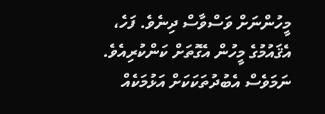މީހުންނަށް ވަސްވާސް ދިނެވެ. ފަހެ، އެޤައުމުގެ މީހުން އެގޮތަށް ކަންކުރިއެވެ. ނަމަވެސް އެބުދުތަކަކަށް އަޅުމަކެއް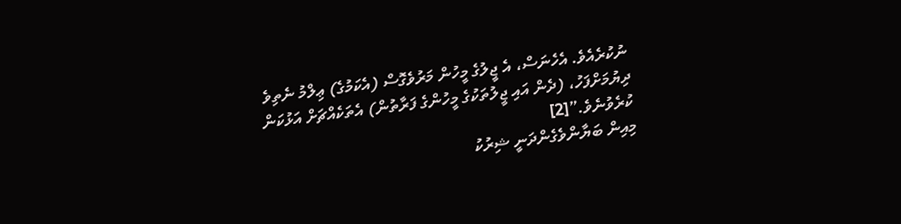ނުކުރެއެވެ. އެހެނަސް، އެ ޖީލުގެ މީހުން މަރުވެގޮސް (އެކަމުގެ) ޢިލްމު ނެތިވެ ދިޔުމަށްފަހު، (ދެން އައި ޖީލުތަކުގެ މީހުންގެ ފަރާތުން) އެތަކެއްޗަށް އަޅުކަން ކުރެވުނެވެ.”[2]
މިއިން ބަޔާންވެގެންދަނީ ޝިރުކު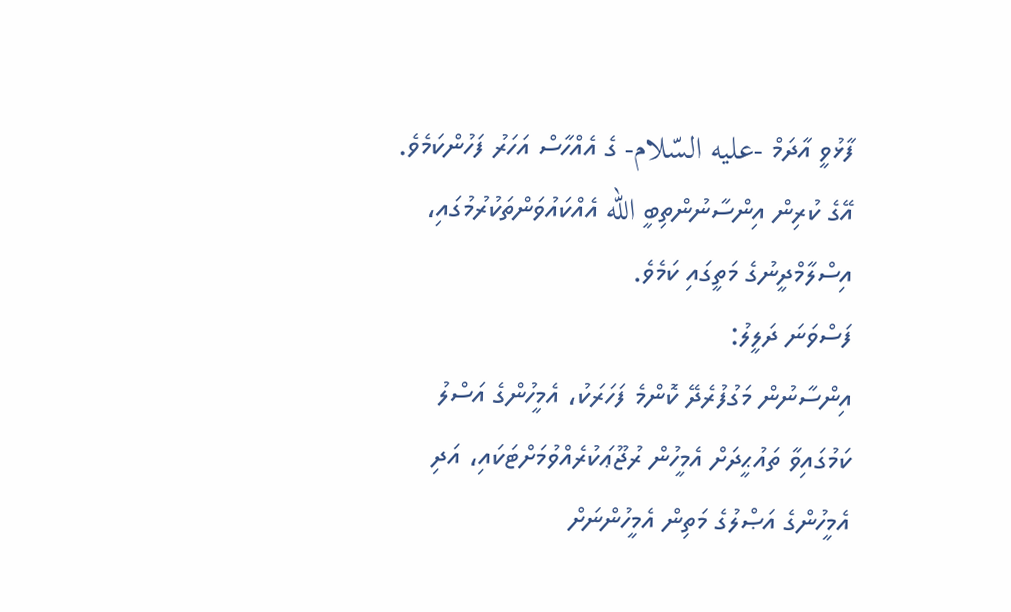ފާޅުވީ އާދަމް -عليه السّلام- ގެ އެއްހާސް އަހަރު ފަހުންކަމެވެ. އޭގެ ކުރިން އިންސާނުންތިބީ الله އެއްކައުވަންތަކުރުމުގައި، އިސްލާމްދީނުގެ މަތީގައި ކަމެވެ.
ފަސްވަނަ ދަލީލު:
އިންސާނުން މަގުފުރެދޭ ކޮންމެ ފަހަރަކު، އެމީހުންގެ އަސްލު ކަމުގައިވާ ތައުޙީދަށް އެމީހުން ރުޖޫޢަކުރެއްވުމަށްޓަކައި، އަދި އެމީހުންގެ އަޞްލުގެ މަތިން އެމީހުންނަށް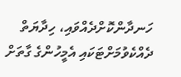ހަނދާންކޮށްދެއްވައި، ހިދާޔަތް ދެއްކެވުމަށްޓަކައި އެމީހުންގެ ގާތަށް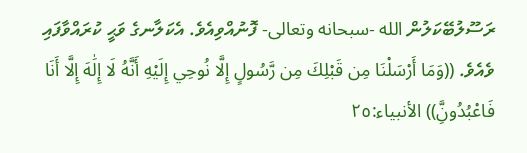ރަސޫލުބޭކަލުން الله -سبحانه وتعالى- ފޮނުއްވިއެވެ. އެކަލާނގެ ވަޙީ ކުރައްވާފައި ވެއެވެ. ((وَمَا أَرْسَلْنَا مِن قَبْلِكَ مِن رَّسُولٍ إِلَّا نُوحِي إِلَيْهِ أَنَّهُ لَا إِلَٰهَ إِلَّا أَنَا فَاعْبُدُونَِّ)) الأنبياء:٢٥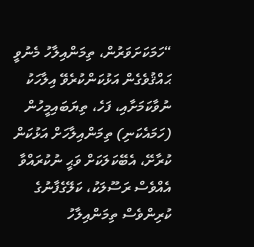“ހަމަކަށަވަރުން، ތިމަންއިލާހު މެނުވީ ޙައްޤުވެގެން އަޅުކަންކުރެވޭ އިލާހަކު ނުވާކަމަށާއި، ފަހެ، ތިޔަބައިމީހުން (ހަމައެކަނި) ތިމަންއިލާހަށް އަޅުކަން ކުރާށޭ، އެބޭކަލަކަށް ވަޙީ ނުކުރައްވާ އެއްވެސް ރަސޫލަކު، ކަލޭގެފާނުގެ ކުރިންވެސް ތިމަންއިލާހު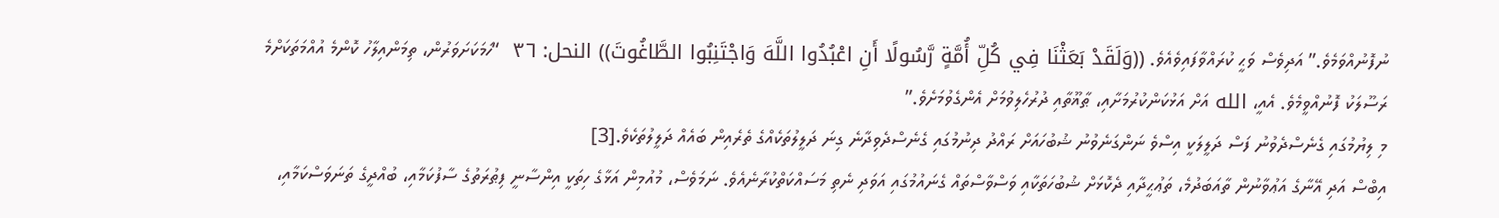ނުފޮނުއްވަމެވެ.” އަދިވެސް ވަޙީ ކުރައްވާފައިވެއެވެ. ((وَلَقَدْ بَعَثْنَا فِي كُلِّ أُمَّةٍ رَّسُولًا أَنِ اعْبُدُوا اللَّهَ وَاجْتَنِبُوا الطَّاغُوتَ)) النحل: ٣٦  “ހަމަކަށަވަރުން، ތިމަންއިލާހު ކޮންމެ އުއްމަތަކަށްމެ ރަސޫލަކު ފޮނުއްވީމެވެ. އެއީ، الله އަށް އަޅުކަންކުރުމަށާއި، ޠާޣޫތާއި ދުރުހެލިވުމަށް އެންގެވުމަށެވެ.”
މި ލިޔުމުގައި ގެނެސްދެވުނު ފަސް ދަލީލަކީ އިސްވެ ނަންގަނެވުނު ޝުބުހައަށް ރައްދު ދިނުމުގައި ގެނެސްދެވިދާނެ ގިނަ ދަލީލުތަކެއްގެ ތެރެއިން ބައެއް ދަލީލުތަކެވެ.[3]
އިބްސް އަދި އޭނާގެ އަޢުވާނުން ތާއަބަދުމެ، ތަޢުޙީދާއި ދެކޮޅަށް ޝުބުހަތަކާއި ވަސްވާސްތައް ގެނައުމުގައި އަވަދި ނެތި މަސައްކަތްކުރާނެއެވެ. ނަމަވެސް، މުއުމިން އަޅާގެ ހިތަކީ އިންސާނީ ފިޠުރަތުގެ ސާފުކަމާއި، ބުއްދީގެ ތަނަވަސްކަމާއި،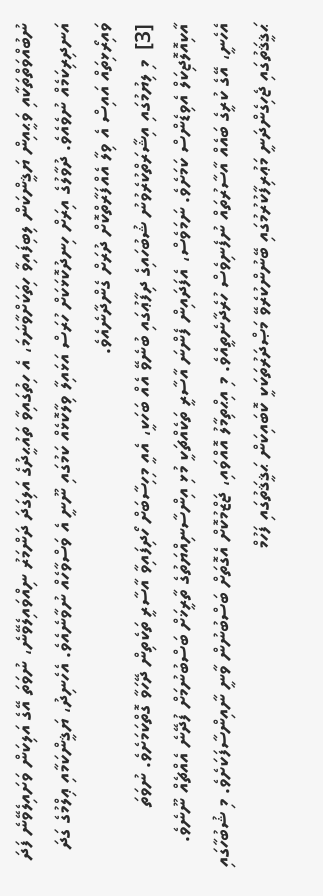ނުބުއްވަތްތަކާއި ވަޙީއިން ޔަޤީންކަން ލިބިފައިވާ ހިތަކަށްވާނަމަ، އެ ހިތުގައިވާ ތައުޙީދުގެ އަލިގަދަ ދަންމަރު ނިއްވައިލެވޭނެ، ނުވަތަ އޭގެ އަލިކަން ވަށައިލެވޭނެ ފަދަ އަނދިރިކަމެއް ނުވެއެވެ. ދުވާލުގެ އިރަށް ހިނދުކޮޅަކަށް ހުރަސް އަޅައިލާ ވިލާކޮޅެއް ކަމުގައި ނޫނީ އެ ވަސްވާހެއް ނުވާނެއެވެ. އެހެނިދު، ޔަޤީންކަމާއި ޢިލްމުގެ ގަދަ ވައިރޯޅިތައް އައިސް އެ ވިލާ އެއްފަރާތްކޮށް ދުރަށް ގެންދާނެއެވެ.
[3]  މި ލިޔުމުގައި އިޝާރަތްކުރެވުނު ޝުބުހައިގެ ދިފާޢުގައި ބުނެވޭ އެއް ބަހަކީ، އެއީ މިހިސާބަށް ހޯދިފައިވާ އާސާރީ ތަކެތިން ދޭހަވާ ގޮތްކަމަށެވެ. ނުވަތަ އާކިއޮލޮޖިކަލް އެވިޑެންސް ކަމަށެވެ. ނަމަވެސް، އެފަދައިން ފެންނަ އާސާރީ ތަކެއްޗަކީ މުޅި އިންސާނިއްޔަތުގެ ތާރީޚަށް ބަސްބުނުމަށް ފުދޭނެ އެއްޗެއް ނޫނެވެ. އެހެނީ، އޭގެ ކުރީގެ ބައެއް އާސާރުތައް ނުފެނިވެސް ހުރެދާނެތީއެވެ. މި އިޙްތިމާލު އޮއްވައި، ޖަޒްމުކޮށް އެގޮތަށް ބަސްބުނުން ވާނީ ނާއިންސާފަކަށެވެ. މި ޝުބުހާގައި ޙަޤީޤަތުގައި ޖެހިގެންދަނީ މަޢުރިފާކުރުމުގައި ބޭނުންކުރެވޭ މަޞްދަރުތަކަކީ ކޮބައިކަން ޙަޤީޤަތުގައި ފަހުމް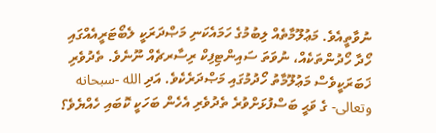ނުވާތީއެވެ. މަޢުލޫމާތެއް ލިބުމުގެ ހަމައެކަނި މަޞްދަރަކީ ލެބޯޓަރީއެއްގައި ހޯދާ ހޯދުންތަކެއް، ނުވަތަ ސައިންޓިފިކް ރިސާރޗެއް ނޫނެވެ. ތެދުވެރި ޚަބަރަކީވެސް މަޢުލޫމާތު ހޯދުމުގައި މަޞްދަރެކެވެ. އަދި الله -سبحانه وتعالى- ގެ ވަޙީ ބަސްފުޅަށްވުރެ ތެދުވެރި އެހެން ބަހަކީ ކޮބައި ހެއްޔެވެ؟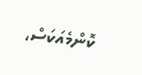ކޮންމެއަކަސް،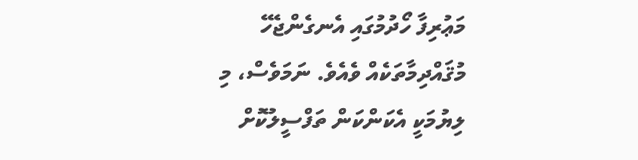މަޢުރިފާ ހޯދުމުގައި އެނގެންޖެހޭ މުޤައްދިމާތަކެއް ވެއެވެ. ނަމަވެސް، މި ލިޔުމަކީ އެކަންކަން ތަފްސީލުކޮށް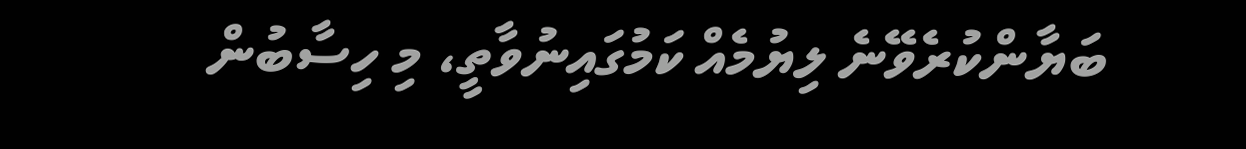ބަޔާންކުރެވޭނެ ލިޔުމެއް ކަމުގައިނުވާތީ، މި ހިސާބުން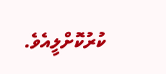ކުރުކޮށްލީއެވެ.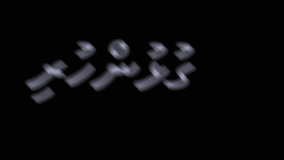ގުޅުންހުރި